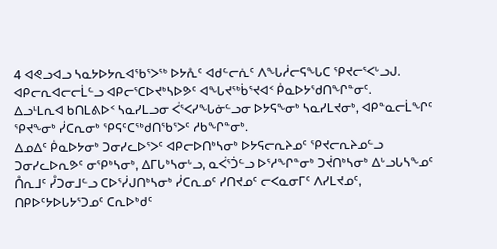4 ᐊᕙᓗᐊᓗ ᓴᓇᔭᐅᔭᕆᐊᖃᕐᐳᖅ ᐅᔭᕅᑦ ᐊᑯᓪᓕᕇᑦ ᐱᖓᓲᓕᕋᖓᑕ ᕿᔪᓕᕐᐸᒡᓗᒍ. ᐊᑭᓕᕆᐊᓕᓕᒫᓪᓗ ᐊᑭᓕᕐᑕᐅᔪᒃᓴᐅᕗᑦ ᐊᖓᔪᖅᑳᕐᔪᐊᑉ ᑮᓇᐅᔭᖁᑎᖏᓐᓂᑦ.
ᐃᓗᒻᒪᕆᐊ ᑲᑎᒪᕕᐅᑉ ᓴᓇᓯᒪᓗᓂ ᐹᕐᐸᓯᖓᓃᓪᓗᓂ ᐅᔭᕋᖕᓂᒃ ᓴᓇᓯᒪᔪᓂᒃ, ᐊᑭᓐᓇᓕᒫᖏᑦ ᕿᔪᖕᓂᒃ ᓰᑕᕆᓂᒃ ᕿᕋᑦᑕᖅᑯᑎᖃᕐᐳᑦ ᓱᑲᖏᓐᓂᒃ.
ᐃᓄᐃᑦ ᑮᓇᐅᔭᓂᒃ ᑐᓂᓯᓚᐅᕐᐳᑦ ᐊᑭᓕᐅᑎᒃᓴᓂᒃ ᐅᔭᕋᓕᕆᔨᓄᑦ ᕿᔪᓕᕆᔨᓄᓪᓗ ᑐᓂᓯᓚᐅᕆᕗᑦ ᓂᕿᒃᓴᓂᒃ, ᐃᒥᒐᒃᓴᓂᒡᓗ, ᓇᐹᕐᑑᓪᓗ ᐅᕐᓱᖏᓐᓂᒃ ᑐᔫᑎᒃᓴᓂᒃ ᐃᒡᓗᒐᓴᖕᓄᑦ ᑍᕆᒧᑦ ᓮᑐᓂᒧᓪᓗ ᑕᐅᕐᓰᒍᑎᒃᓴᓂᒃ ᓰᑕᕆᓄᑦ ᓯᑎᔪᓄᑦ ᓕᐸᓇᓂᒥᑦ ᐱᓯᒪᔪᓄᑦ, ᑎᑭᐅᑦᔭᐅᒐᔭᕐᑐᓄᑦ ᑕᕆᐅᒃᑯᑦ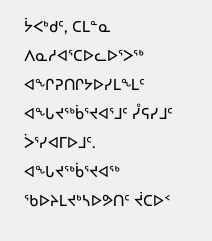ᔮᐸᒃᑯᑦ, ᑕᒪᓐᓇ ᐱᓇᓱᐊᕐᑕᐅᓚᐅᕐᐳᖅ ᐊᖏᕈᑎᒋᔭᐅᓯᒪᖕᒪᑦ ᐊᖓᔪᖅᑳᕐᔪᐊᕐᒧᑦ ᓮᕋᓯᒧᑦ ᐴᕐᓯᐊᒥᐅᒧᑦ.
ᐊᖓᔪᖅᑳᕐᔪᐊᖅ ᖃᐅᔨᒪᔪᒃᓴᐅᕗᑎᑦ ᔫᑕᐅᑉ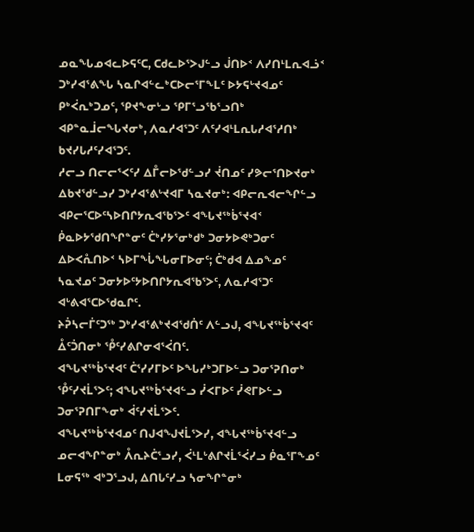ᓄᓇᖓᓄᐊᓚᐅᕋᑦᑕ, ᑕᑯᓚᐅᕐᐳᒍᓪᓗ ᒎᑎᐅᑉ ᐱᓯᑎᒻᒪᕆᐊᓘᑉ ᑐᒃᓯᐊᕐᕕᖓ ᓴᓇᒋᐊᓪᓚᒃᑕᐅᓕᕐᒥᖕᒪᑦ ᐅᔭᕋᒡᔪᐊᓄᑦ ᑭᒃᐹᕆᒃᑐᓄᑦ, ᕿᔪᖕᓂᒡᓗ ᕿᒥᕐᓗᖃᕐᓗᑎᒃ ᐊᑭᓐᓇᒨᓕᖓᔪᓂᒃ, ᐱᓇᓱᐊᕐᑐᑦ ᐱᑦᓯᐊᒻᒪᕆᒐᓱᐊᕐᓱᑎᒃ ᑲᔪᓯᒐᓱᑦᓯᐊᕐᑐᑦ.
ᓱᓕᓗ ᑎᓕᓕᕐᐸᑦᓯ ᐃᒤᓕᐅᖁᓪᓗᓯ ᔫᑎᓄᑦ ᓯᕗᓕᕐᑎᐅᔪᓂᒃ ᐃᑲᔪᖁᓪᓗᓯ ᑐᒃᓯᐊᕐᕕᒡᔪᐊᒥ ᓴᓇᔪᓂᒃ: ᐊᑭᓕᕆᐊᓕᖏᓪᓗ ᐊᑭᓕᕐᑕᐅᑦᓴᐅᑎᒋᔭᕆᐊᖃᕐᐳᑦ ᐊᖓᔪᖅᑳᕐᔪᐊᑉ ᑮᓇᐅᔭᖁᑎᖏᓐᓂᑦ ᑖᒃᓯᔭᕐᓂᒃᑯᒃ ᑐᓂᔭᐅᕙᒃᑐᓂᑦ ᐃᐅᐸᕅᑎᐅᑉ ᓴᐅᒥᖔᖓᓂᒥᐅᓂᑦ; ᑖᒃᑯᐊ ᐃᓄᖕᓄᑦ ᓴᓇᔪᓄᑦ ᑐᓂᔭᐅᑦᔭᐅᑎᒋᔭᕆᐊᖃᕐᐳᑦ, ᐱᓇᓱᐊᕐᑐᑦ ᐊᒡᕕᐊᕐᑕᐅᖁᓇᒋᑦ.
ᔨᕉᓴᓕᒦᑦᑐᖅ ᑐᒃᓯᐊᕐᕕᒃᔪᐊᖁᑏᑦ ᐱᓪᓗᒍ, ᐊᖓᔪᖅᑳᕐᔪᐊᑦ ᐂᑦᑑᑎᓂᒃ ᕾᑦᓯᕕᒋᓂᐊᕐᐹᑎᑦ.
ᐊᖓᔪᖅᑳᕐᔪᐊᑦ ᑖᕐᓯᓯᒥᐅᑦ ᐅᖓᓯᒃᑐᒥᐅᓪᓗ ᑐᓂᕐᕈᑎᓂᒃ ᕾᑦᓯᔪᒫᕐᐳᑦ; ᐊᖓᔪᖅᑳᕐᔪᐊᓪᓗ ᓰᐸᒥᐅᑦ ᓰᕙᒥᐅᓪᓗ ᑐᓂᕐᕈᑎᒥᖕᓂᒃ ᐋᑦᓯᔪᒫᕐᐳᑦ.
ᐊᖓᔪᖅᑳᕐᔪᐊᓄᑦ ᑎᒍᐊᖑᔪᒫᕐᐳᓯ, ᐊᖓᔪᖅᑳᕐᔪᐊᓪᓗ ᓄᓕᐊᖏᓐᓂᒃ ᐰᕆᔨᑖᕐᓗᓯ, ᐹᒻᒪᒡᕕᒋᔪᒫᕐᐹᓯᓗ ᑮᓇᕐᒥᖕᓄᑦ ᒪᓂᕋᖅ ᐊᒃᑐᕐᓗᒍ, ᐃᑎᒐᑦᓯᓗ ᓴᓂᖏᓐᓂᒃ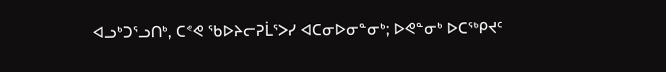ᐊᓗᒃᑐᕐᓗᑎᒃ, ᑕᕝᕙ ᖃᐅᔨᓕᕈᒫᕐᐳᓯ ᐊᑕᓂᐅᓂᓐᓂᒃ; ᐅᕙᓐᓂᒃ ᐅᑕᖅᑭᔪᑦ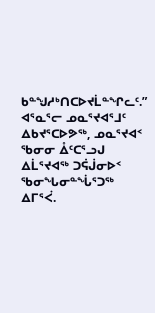ᑲᓐᖑᓱᒃᑎᑕᐅᔪᒫᓐᖏᓚᑦ.”
ᐊᕐᓇᕐᓕ ᓄᓇᕐᔪᐊᕐᒧᑦ ᐃᑲᔪᕐᑕᐅᕗᖅ, ᓄᓇᕐᔪᐊᑉ ᖃᓂᓂ ᐂᑦᑕᕐᓗᒍ ᐃᒫᕐᔪᐊᖅ ᑐᕌᒎᓂᐅᑉ ᖃᓂᖓᓂᓐᖔᕐᑐᖅ ᐃᒥᕐᐹ.